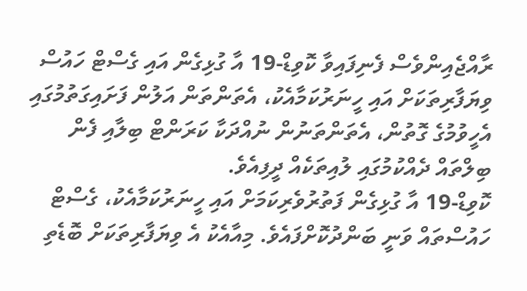ރާއްޖެއިންވެސް ފެނިފައިވާ ކޮވިޑް-19 އާ ގުޅިގެން އައި ގެސްޓް ހައުސް ވިޔަފާރިތަކަށް އައި ހީނަރުކަމާއެކު، އެތަންތަން އަލުން ފަށައިގަތުމުގައި އެހީވުމުގެ ގޮތުން، އެތަންތަނުން ނުއްދަކާ ކަރަންޓް ބިލާއި ފެން ބިލްތައް ދެއްކުމުގައި ލުއިތަކެއް ދީފިއެވެ.
ކޮވިޑް-19 އާ ގުޅިގެން ފަތުރުވެރިކަމަށް އައި ހީނަރުކަމާއެކު، ގެސްޓް ހައުސްތައް ވަނީ ބަންދުކޮށްފައެވެ. މިއާއެކު އެ ވިޔަފާރިތަކަށް ބޮޑެތި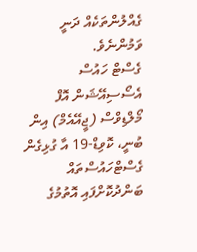ގެއްލުންތަކެއް ދަނީ ވަމުންނެވެ.
ގެސްޓް ހައުސް އެސޯސިއޭޝަން އޮފް މޯލްޑިވްސް (ޖީއޭއެމް) އިން ބުނީ، ކޮވިޑް-19 އާ ގުޅިގެން ގެސްޓްހައުސްތައް ބަންދުކޮށްފައި އޮތުމުގެ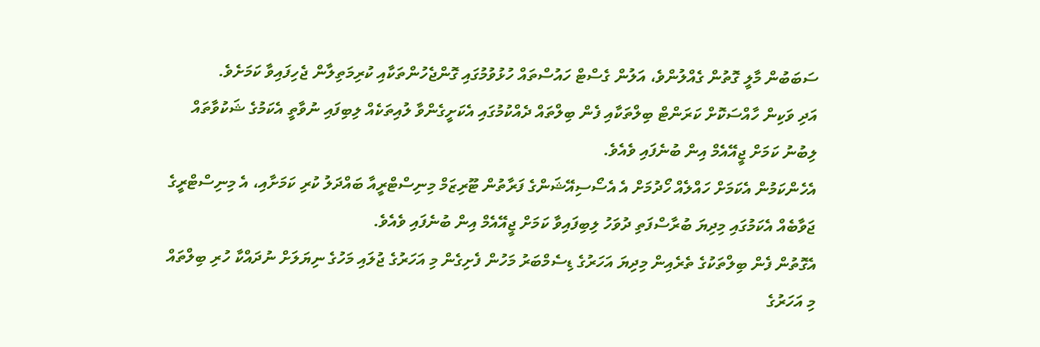ސަބަބުން މާލީ ގޮތުން ގެއްލުންވެ، އަލުން ގެސްޓް ހައުސްތައް ހުޅުވުމުގައި ގޮންޖެހުންތަކާއި ކުރިމަތިލާން ޖެހިފައިވާ ކަމަށެވެ.
އަދި ވަކިން ހާއްސަކޮށް ކަރަންޓް ބިލްތަކާއި ފެން ބިލްތައް ދެއްކުމުގައި އެކަށީގެންވާ ލުއިތަކެއް ލިބިފައި ނުވާތީ އެކަމުގެ ޝަކުވާތައް ލިބުނު ކަމަށް ޖީއޭއެމް އިން ބުނެފައި ވެއެވެ.
އެހެންކަމުން އެކަމަށް ހައްލެއް ހޯދުމަށް އެ އެސޯސިއޭޝަންގެ ފަރާތުން ޓޫރިޒަމް މިނިސްޓްރީއާ ބައްދަލު ކުރި ކަމަށާއި، އެ މިނިސްޓްރީގެ ޖަވާބެއް އެކަމުގައި މިދިޔަ ބުރާސްފަތި ދުވަހު ލިބިފައިވާ ކަމަށް ޖީއޭއެމް އިން ބުނެފައި ވެއެވެ.
އެގޮތުން ފެން ބިލްތަކުގެ ތެރެއިން މިދިޔަ އަހަރުގެ ޑިސެމްބަރު މަހުން ފެށިގެން މި އަހަރުގެ ޖުލައި މަހުގެ ނިޔަލަށް ނުދައްކާ ހުރި ބިލްތައް މި އަހަރުގެ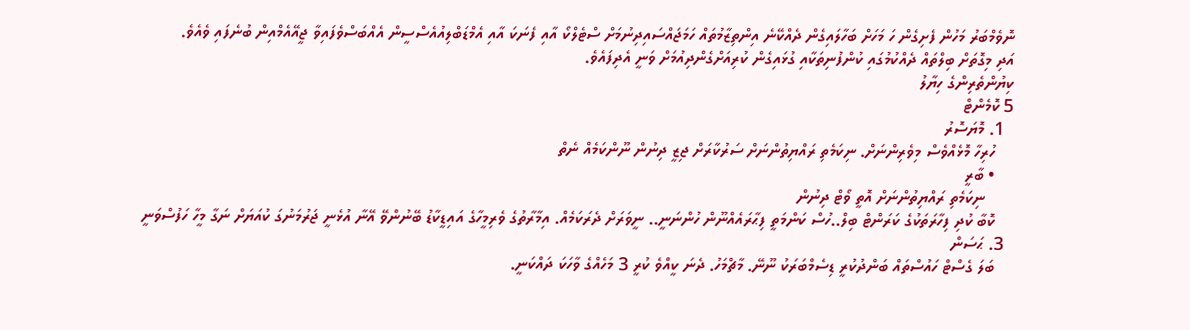ނޮވެމްބަރު މަހުން ފެށިގެން ހަ މަހަށް ބަހާލައިގެން ދެއްކޭނެ އިންތިޒާމުތައް ހަމަޖައްސައިދިނުމަށް ސްޓެލްކޯ އާއި ފެނަކަ އާއި އެމްޑަބްލިއުއެސްސީން އެއްބަސްވެފައިވާ ޖީއޭއެމްއިން ބުނެފައި ވެއެވެ.
އަދި މިގޮތަށް ބިލްތައް ދެއްކުމުގައި ކުންފުނިތަކާއި ގުޅައިގެން ކުރިއަށްގެންދިއުމަށް ވަނީ އެދިފައެވެ.
ކިޔުންތެރިންގެ ހިޔާލު
5 ކޮމެންޓް
  1. މޮޔަސޮރު
    ހުރިހާ މޮޅެއްވެސް މިވެރިންނަށް. ނިކަމެތި ރައްޔިތުންނަށް ސަރުކާރަށް ޖިޒީ ދިނުން ނޫންކަމެއް ނެތް
    • ބާރީ
      ނިކަމެތި ރައްޔިތުންނަށް އޮތީ ވޯޓް ދިނުން
    ކޮބާ ކުދި ފިހާރަތަކުގެ ކަރަންޓް ބިލް..ހުސް ކަންމަތީ ފިޙާރައެއްނޫން ހުންނަނީ.. ނީވަރަށް ދެރަކަމެއް. އިމާރާތުގެ ވެރިމީހާގެ އައިޑީކާޑު ބޭނުންވޭ އޭނާ އުޅެނީ ޖަރުމަނުގަ ކުއަޔަށް ނަގާ މީހާ ހަފުސްވަނީ
  3. ޙަސަން
    ބަލަ ގެސްޓް ހައުސްތައް ބަންދުކުރީ ޑިސެމްބަރަކު ނޫނޭ. މާޗްމަހު. ދެނަ ކީއްވެ ކުރީ 3 މަހެއްގެ ވާހަކަ ދައްކަނީ.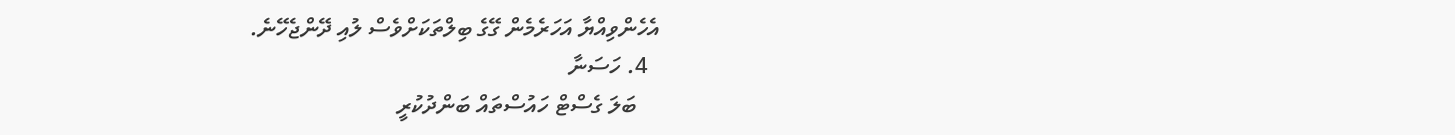އެހެންވިއްޔާ އަހަރެމެން ގޭގެ ބިލްތަކަށްވެސް ލުއި ދޭންޖެހޭނެ.
  4. ހަސަނާ
    ބަލަ ގެސްޓް ހައުސްތައް ބަންދުކުރީ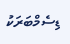ޑިސެމްބަރަކު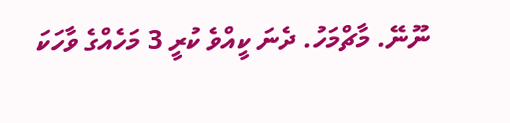ނޫނޭ. މާޗްމަހު. ދެނަ ކީއްވެ ކުރީ 3 މަހެއްގެ ވާހަކަ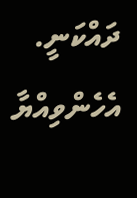ދައްކަނީ. އެހެންވިއްޔާ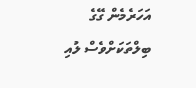އަހަރެމެން ގޭގެ ބިލްތަކަށްވެސް ލުއި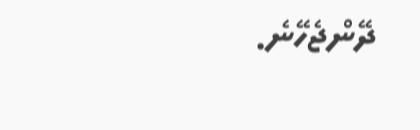ދޭންޖެހޭނެ.